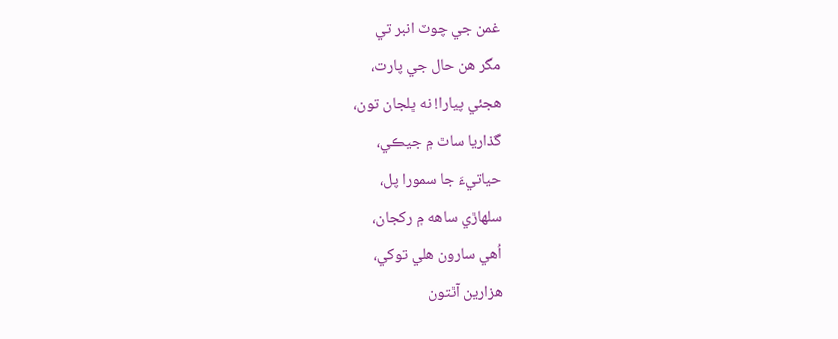غمن جي چوٽ انبر تي
مگر هن حال جي پارت،
هجئي پيارا! نه ڀلجان تون،
گذاريا ساٿ ۾ جيڪي،
حياتيءَ جا سمورا پل،
سلهاڙي ساهه ۾ رکجان،
اُهي سارون هلي توکي،
هزارين آٿتون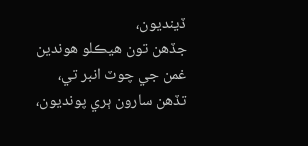ڏينديون،
جڏهن تون هيڪلو هوندين
غمن جي چوٽ انبر تي،
تڏهن سارون ٻري پونديون،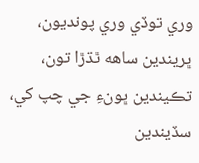وري توڏي وري پونديون،
ڀريندين ساهه ٿڌڙا تون،
تڪيندين ڀونءِ جي چپ کي،
سڏيندين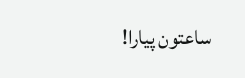ساعتون پيارا!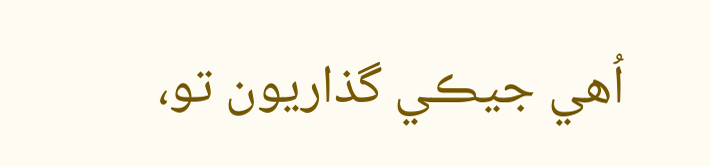اُهي جيڪي گذاريون تو،